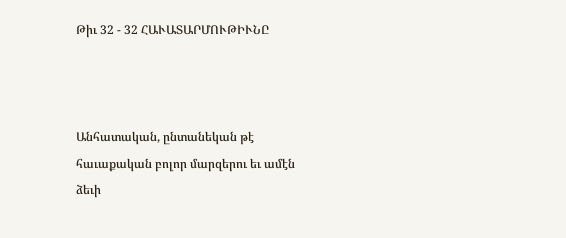Թիւ 32 - 32 ՀԱՒԱՏԱՐՄՈՒԹԻՒՆԸ



Անհատական, ընտանեկան թէ հաւաքական բոլոր մարզերու եւ ամէն ձեւի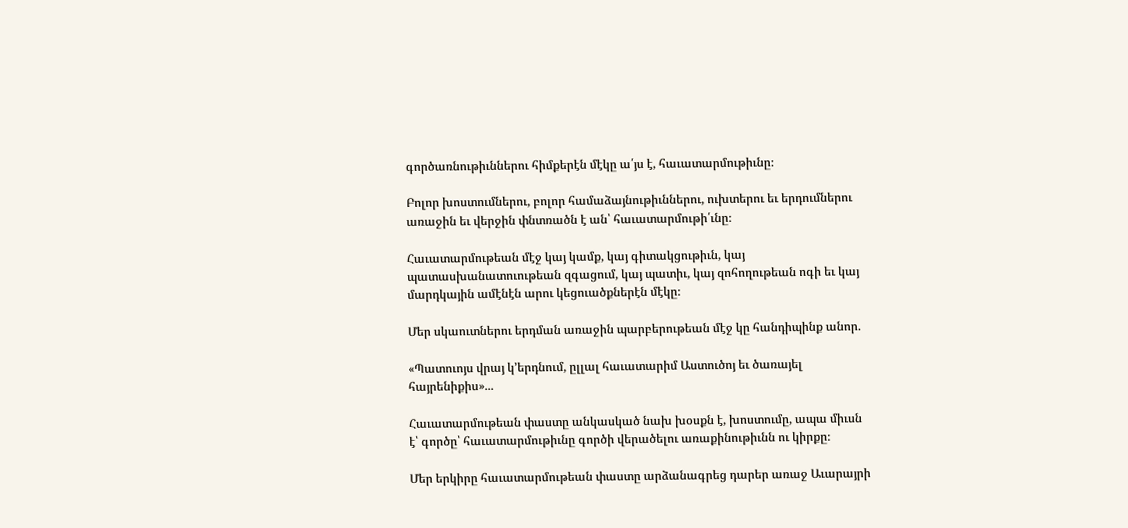գործառնութիւններու հիմքերէն մէկը ա՛յս է, հաւատարմութիւնը։

Բոլոր խոստումներու, բոլոր համաձայնութիւններու, ուխտերու եւ երդումներու առաջին եւ վերջին փնտռածն է ան՝ հաւատարմութի՛ւնը։

Հաւատարմութեան մէջ կայ կամք, կայ գիտակցութիւն, կայ պատասխանատուութեան զգացում, կայ պատիւ, կայ զոհողութեան ոգի եւ կայ մարդկային ամէնէն արու կեցուածքներէն մէկը։

Մեր սկաուտներու երդման առաջին պարբերութեան մէջ կը հանդիպինք անոր.

«Պատուոյս վրայ կ’երդնում, ըլլալ հաւատարիմ Աստուծոյ եւ ծառայել հայրենիքիս»...

Հաւատարմութեան փաստը անկասկած նախ խօսքն է, խոստումը, ապա միւսն է՝ գործը՝ հաւատարմութիւնը գործի վերածելու առաքինութիւնն ու կիրքը։

Մեր երկիրը հաւատարմութեան փաստը արձանագրեց դարեր առաջ Աւարայրի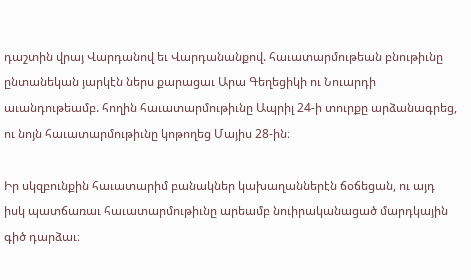դաշտին վրայ Վարդանով եւ Վարդանանքով. հաւատարմութեան բնութիւնը ընտանեկան յարկէն ներս քարացաւ Արա Գեղեցիկի ու Նուարդի աւանդութեամբ. հողին հաւատարմութիւնը Ապրիլ 24-ի տուրքը արձանագրեց, ու նոյն հաւատարմութիւնը կոթողեց Մայիս 28-ին։

Իր սկզբունքին հաւատարիմ բանակներ կախաղաններէն ճօճեցան, ու այդ իսկ պատճառաւ հաւատարմութիւնը արեամբ նուիրականացած մարդկային գիծ դարձաւ։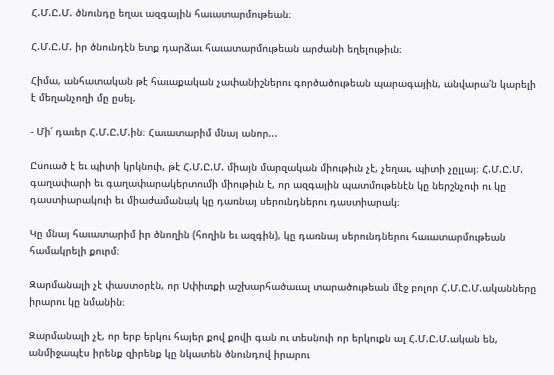Հ.Մ.Ը.Մ. ծնունդը եղաւ ազգային հաւատարմութեան։

Հ.Մ.Ը.Մ. իր ծնունդէն ետք դարձաւ հաւատարմութեան արժանի եղելութիւն։

Հիմա, անհատական թէ հաւաքական չափանիշներու գործածութեան պարագային, անվարա՛ն կարելի է մեղանչողի մը ըսել.

- Մի՛ դաւեր Հ.Մ.Ը.Մ.ին։ Հաւատարիմ մնայ անոր...

Ըսուած է եւ պիտի կրկնուի, թէ Հ.Մ.Ը.Մ. միայն մարզական միութիւն չէ, չեղաւ, պիտի չըլլայ։ Հ.Մ.Ը.Մ. գաղափարի եւ գաղափարակերտումի միութիւն է, որ ազգային պատմութենէն կը ներշնչուի ու կը դաստիարակուի եւ միաժամանակ կը դառնայ սերունդներու դաստիարակ։

Կը մնայ հաւատարիմ իր ծնողին (հողին եւ ազգին), կը դառնայ սերունդներու հաւատարմութեան համակրելի քուրմ։

Զարմանալի չէ փաստօրէն, որ Սփիւռքի աշխարհածաւալ տարածութեան մէջ բոլոր Հ.Մ.Ը.Մ.ականները իրարու կը նմանին։

Զարմանալի չէ, որ երբ երկու հայեր քով քովի գան ու տեսնուի որ երկուքն ալ Հ.Մ.Ը.Մ.ական են, անմիջապէս իրենք զիրենք կը նկատեն ծնունդով իրարու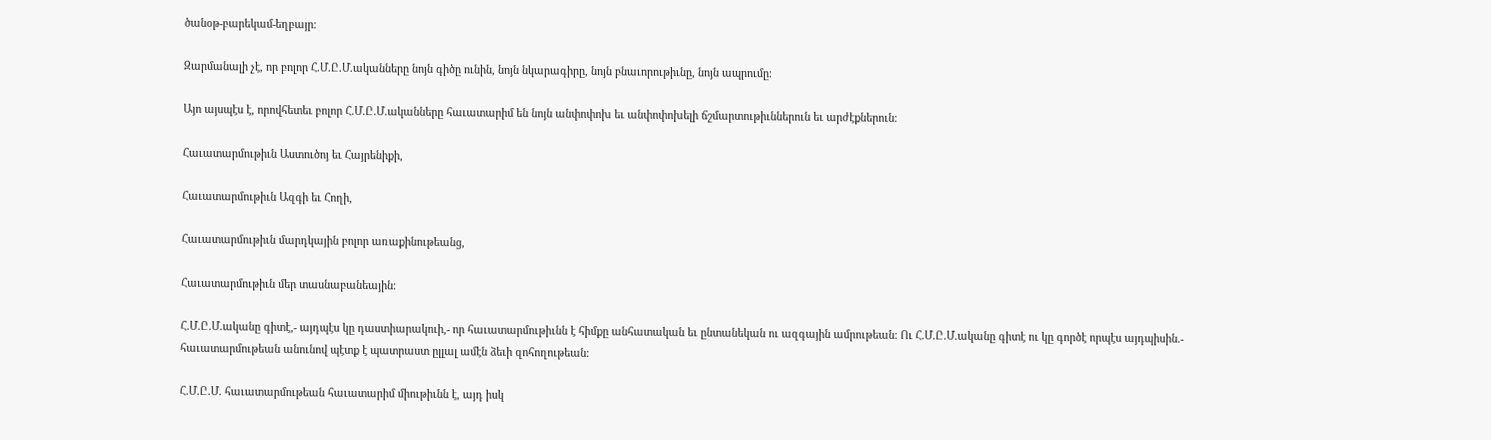ծանօթ-բարեկամ-եղբայր։

Զարմանալի չէ, որ բոլոր Հ.Մ.Ը.Մ.ականները նոյն գիծը ունին, նոյն նկարագիրը, նոյն բնաւորութիւնը, նոյն ապրումը։

Այո այսպէս է, որովհետեւ բոլոր Հ.Մ.Ը.Մ.ականները հաւատարիմ են նոյն անփոփոխ եւ անփոփոխելի ճշմարտութիւններուն եւ արժէքներուն։

Հաւատարմութիւն Աստուծոյ եւ Հայրենիքի,

Հաւատարմութիւն Ազգի եւ Հողի,

Հաւատարմութիւն մարդկային բոլոր առաքինութեանց,

Հաւատարմութիւն մեր տասնաբանեային։

Հ.Մ.Ը.Մ.ականը գիտէ,- այդպէս կը դաստիարակուի,- որ հաւատարմութիւնն է հիմքը անհատական եւ ընտանեկան ու ազգային ամրութեան։ Ու Հ.Մ.Ը.Մ.ականը գիտէ ու կը գործէ որպէս այդպիսին.- հաւատարմութեան անունով պէտք է պատրաստ ըլլալ ամէն ձեւի զոհողութեան։

Հ.Մ.Ը.Մ. հաւատարմութեան հաւատարիմ միութիւնն է, այդ իսկ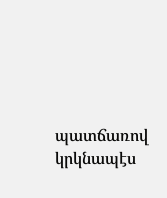պատճառով կրկնապէս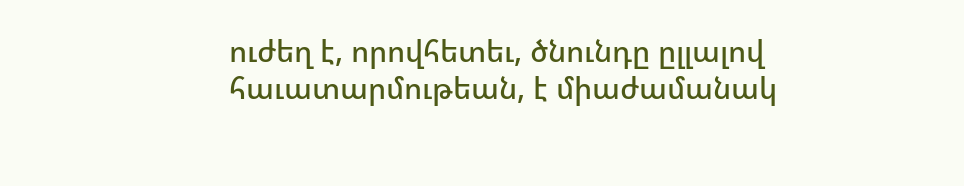ուժեղ է, որովհետեւ, ծնունդը ըլլալով հաւատարմութեան, է միաժամանակ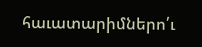հաւատարիմներո՛ւ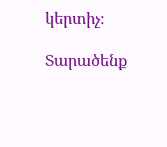կերտիչ։

Տարածենք